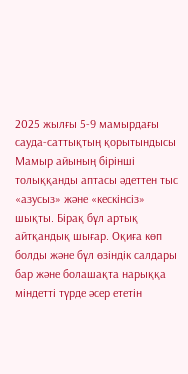2025 жылғы 5-9 мамырдағы сауда-саттықтың қорытындысы
Мамыр айының бірінші толыққанды аптасы әдеттен тыс «азусыз» және «кескінсіз» шықты. Бірақ бұл артық айтқандық шығар. Оқиға көп болды және бұл өзіндік салдары бар және болашақта нарыққа міндетті түрде әсер ететін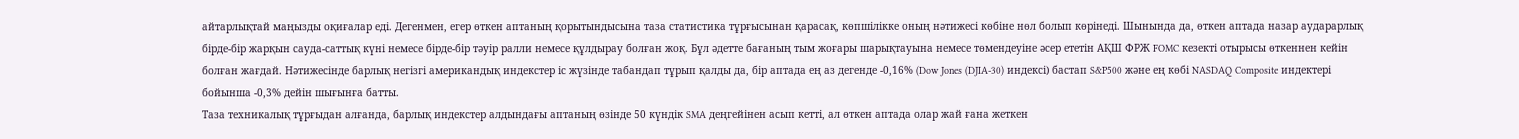айтарлықтай маңызды оқиғалар еді. Дегенмен, егер өткен аптаның қорытындысына таза статистика тұрғысынан қарасақ, көпшілікке оның нәтижесі көбіне нөл болып көрінеді. Шынында да, өткен аптада назар аударарлық бірде-бір жарқын сауда-саттық күні немесе бірде-бір тәуір ралли немесе құлдырау болған жоқ. Бұл әдетте бағаның тым жоғары шарықтауына немесе төмендеуіне әсер ететін АҚШ ФРЖ FOMC кезекті отырысы өткеннен кейін болған жағдай. Нәтижесінде барлық негізгі американдық индекстер іс жүзінде табандап тұрып қалды да, бір аптада ең аз дегенде -0,16% (Dow Jones (DJIA-30) индексі) бастап S&P500 және ең көбі NASDAQ Composite индектері бойынша -0,3% дейін шығынға батты.
Таза техникалық тұрғыдан алғанда, барлық индекстер алдындағы аптаның өзінде 50 күндік SMA деңгейінен асып кетті, ал өткен аптада олар жай ғана жеткен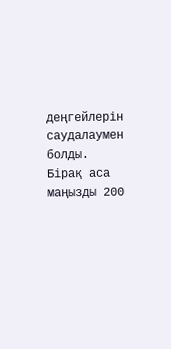деңгейлерін саудалаумен болды. Бірақ аса маңызды 200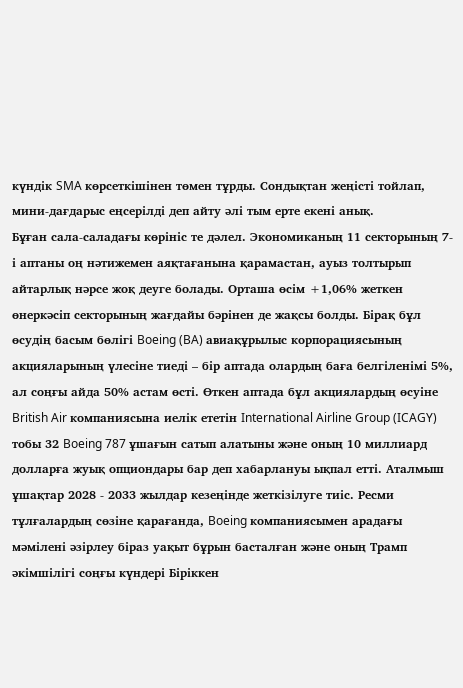күндік SMA көрсеткішінен төмен тұрды. Сондықтан жеңісті тойлап, мини-дағдарыс еңсерілді деп айту әлі тым ерте екені анық.
Бұған сала-саладағы көрініс те дәлел. Экономиканың 11 секторының 7-і аптаны оң нәтижемен аяқтағанына қарамастан, ауыз толтырып айтарлық нәрсе жоқ деуге болады. Орташа өсім +1,06% жеткен өнеркәсіп секторының жағдайы бәрінен де жақсы болды. Бірақ бұл өсудің басым бөлігі Boeing (BA) авиақұрылыс корпорациясының акцияларының үлесіне тиеді – бір аптада олардың баға белгіленімі 5%, ал соңғы айда 50% астам өсті. Өткен аптада бұл акциялардың өсуіне British Air компаниясына иелік ететін International Airline Group (ICAGY) тобы 32 Boeing 787 ұшағын сатып алатыны және оның 10 миллиард долларға жуық опциондары бар деп хабарлануы ықпал етті. Аталмыш ұшақтар 2028 - 2033 жылдар кезеңінде жеткізілуге тиіс. Ресми тұлғалардың сөзіне қарағанда, Boeing компаниясымен арадағы мәмілені әзірлеу біраз уақыт бұрын басталған және оның Трамп әкімшілігі соңғы күндері Біріккен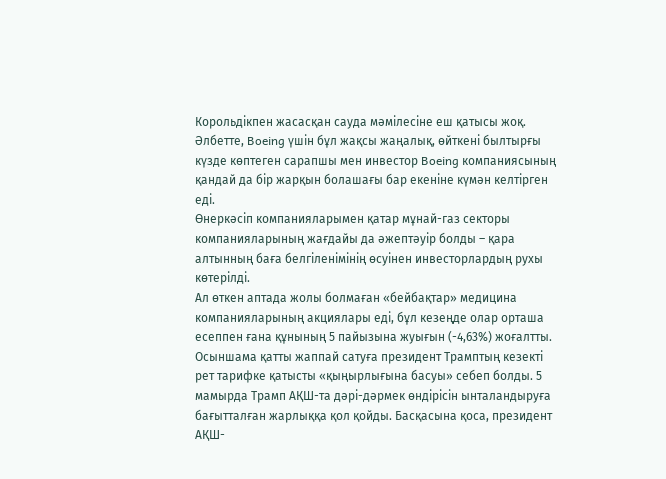Корольдікпен жасасқан сауда мәмілесіне еш қатысы жоқ. Әлбетте, Boeing үшін бұл жақсы жаңалық, өйткені былтырғы күзде көптеген сарапшы мен инвестор Boeing компаниясының қандай да бір жарқын болашағы бар екеніне күмән келтірген еді.
Өнеркәсіп компанияларымен қатар мұнай-газ секторы компанияларының жағдайы да әжептәуір болды – қара алтынның баға белгіленімінің өсуінен инвесторлардың рухы көтерілді.
Ал өткен аптада жолы болмаған «бейбақтар» медицина компанияларының акциялары еді, бұл кезеңде олар орташа есеппен ғана құнының 5 пайызына жуығын (-4,63%) жоғалтты. Осыншама қатты жаппай сатуға президент Трамптың кезекті рет тарифке қатысты «қыңырлығына басуы» себеп болды. 5 мамырда Трамп АҚШ-та дәрі-дәрмек өндірісін ынталандыруға бағытталған жарлыққа қол қойды. Басқасына қоса, президент АҚШ-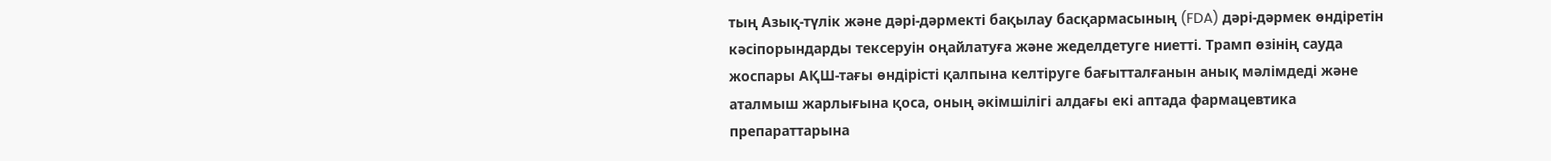тың Азық-түлік және дәрі-дәрмекті бақылау басқармасының (FDA) дәрі-дәрмек өндіретін кәсіпорындарды тексеруін оңайлатуға және жеделдетуге ниетті. Трамп өзінің сауда жоспары АҚШ-тағы өндірісті қалпына келтіруге бағытталғанын анық мәлімдеді және аталмыш жарлығына қоса, оның әкімшілігі алдағы екі аптада фармацевтика препараттарына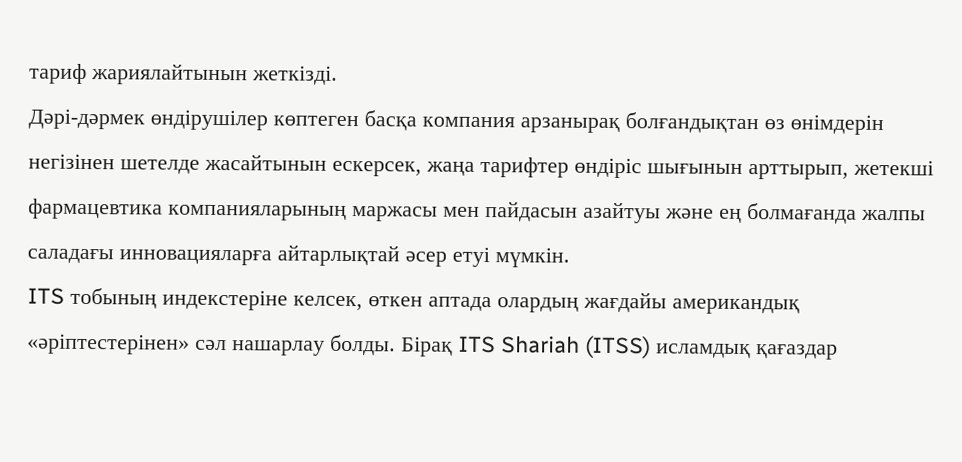тариф жариялайтынын жеткізді.
Дәрі-дәрмек өндірушілер көптеген басқа компания арзанырақ болғандықтан өз өнімдерін негізінен шетелде жасайтынын ескерсек, жаңа тарифтер өндіріс шығынын арттырып, жетекші фармацевтика компанияларының маржасы мен пайдасын азайтуы және ең болмағанда жалпы саладағы инновацияларға айтарлықтай әсер етуі мүмкін.
ITS тобының индекстеріне келсек, өткен аптада олардың жағдайы американдық «әріптестерінен» сәл нашарлау болды. Бірақ ITS Shariah (ITSS) исламдық қағаздар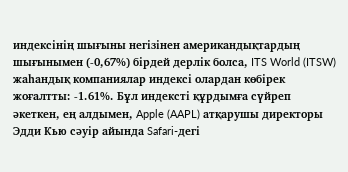индексінің шығыны негізінен американдықтардың шығынымен (-0,67%) бірдей дерлік болса, ITS World (ITSW) жаһандық компаниялар индексі олардан көбірек жоғалтты: -1.61%. Бұл индексті құрдымға сүйреп әкеткен, ең алдымен, Apple (AAPL) атқарушы директоры Эдди Кью сәуір айында Safari-дегі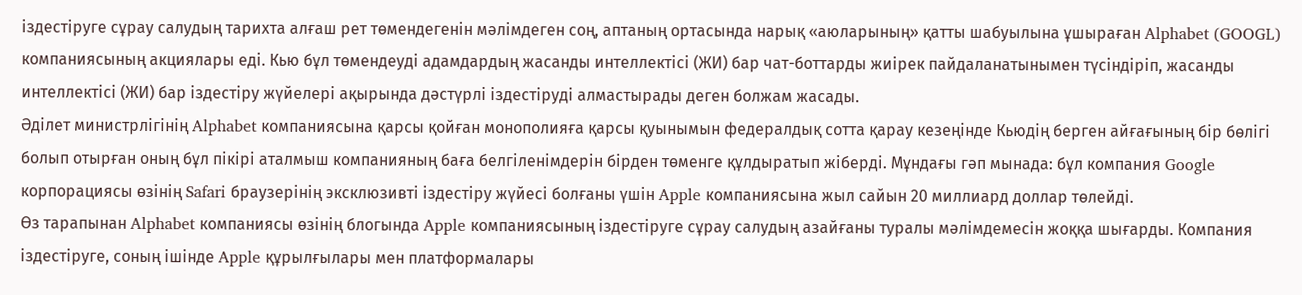іздестіруге сұрау салудың тарихта алғаш рет төмендегенін мәлімдеген соң, аптаның ортасында нарық «аюларының» қатты шабуылына ұшыраған Alphabet (GOOGL) компаниясының акциялары еді. Кью бұл төмендеуді адамдардың жасанды интеллектісі (ЖИ) бар чат-боттарды жиірек пайдаланатынымен түсіндіріп, жасанды интеллектісі (ЖИ) бар іздестіру жүйелері ақырында дәстүрлі іздестіруді алмастырады деген болжам жасады.
Әділет министрлігінің Alphabet компаниясына қарсы қойған монополияға қарсы қуынымын федералдық сотта қарау кезеңінде Кьюдің берген айғағының бір бөлігі болып отырған оның бұл пікірі аталмыш компанияның баға белгіленімдерін бірден төменге құлдыратып жіберді. Мұндағы гәп мынада: бұл компания Google корпорациясы өзінің Safari браузерінің эксклюзивті іздестіру жүйесі болғаны үшін Apple компаниясына жыл сайын 20 миллиард доллар төлейді.
Өз тарапынан Alphabet компаниясы өзінің блогында Apple компаниясының іздестіруге сұрау салудың азайғаны туралы мәлімдемесін жоққа шығарды. Компания іздестіруге, соның ішінде Apple құрылғылары мен платформалары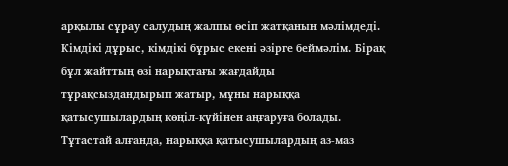арқылы сұрау салудың жалпы өсіп жатқанын мәлімдеді. Кімдікі дұрыс, кімдікі бұрыс екені әзірге беймәлім. Бірақ бұл жайттың өзі нарықтағы жағдайды тұрақсыздандырып жатыр, мұны нарыққа қатысушылардың көңіл-күйінен аңғаруға болады.
Тұтастай алғанда, нарыққа қатысушылардың аз-маз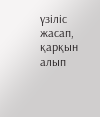үзіліс жасап, қарқын алып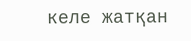келе жатқан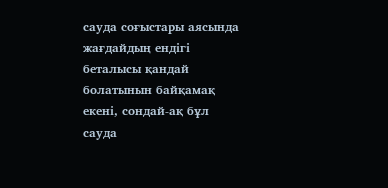сауда соғыстары аясында жағдайдың ендігі беталысы қандай болатынын байқамақ екені, сондай-ақ бұл сауда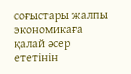соғыстары жалпы экономикаға қалай әсер ететінін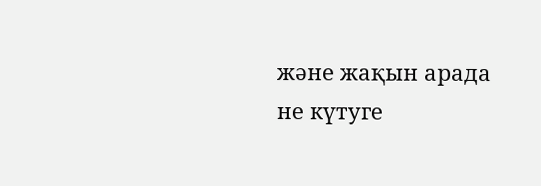және жақын арада не күтуге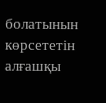болатынын көрсететін алғашқы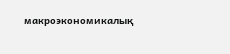макроэкономикалық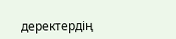деректердің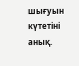шығуын күтетіні анық.